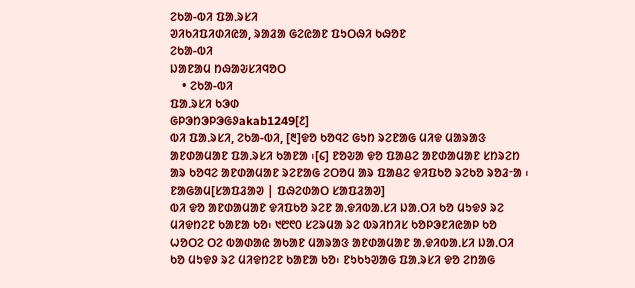ᱮᱠᱟ-ᱵᱤ ᱯᱟᱹᱨᱥᱤ
ᱣᱤᱠᱤᱯᱤᱰᱤᱭᱟ, ᱨᱟᱲᱟ ᱜᱮᱭᱟᱱ ᱯᱩᱛᱷᱤ ᱠᱷᱚᱱ
ᱮᱠᱟ-ᱵᱤ
ᱡᱟᱱᱟᱢ ᱴᱷᱟᱶᱥᱤᱧᱚᱛ
    • ᱮᱠᱟ-ᱵᱤ
ᱯᱟᱹᱨᱥᱤ ᱠᱳᱰ
ᱜᱞᱳᱴᱳᱞᱳᱜᱽakab1249[᱒]
ᱵᱤ ᱯᱟᱹᱨᱥᱤ, ᱮᱠᱟ-ᱵᱤ, [᱓]ᱫᱚ ᱠᱚᱧᱮ ᱜᱩᱴ ᱨᱮᱱᱟᱜ ᱢᱤᱫ ᱢᱟᱨᱟᱝ ᱟᱱᱰᱟᱢᱟᱱ ᱯᱟᱹᱨᱥᱤ ᱠᱟᱱᱟ ᱾[᱔] ᱱᱚᱶᱟ ᱫᱚ ᱯᱟᱪᱮ ᱟᱱᱰᱟᱢᱟᱱ ᱥᱴᱨᱮᱴ ᱟᱨ ᱠᱚᱧᱮ ᱟᱱᱰᱟᱢᱟᱱ ᱨᱮᱱᱟᱜ ᱮᱛᱚᱢ ᱟᱨ ᱯᱟᱪᱮ ᱫᱤᱯᱠᱚ ᱨᱮᱠᱚ ᱨᱚᱲᱼᱟ ᱾
ᱱᱟᱜᱟᱢ[ᱥᱟᱯᱲᱟᱣ | ᱯᱷᱮᱰᱟᱛ ᱥᱟᱯᱲᱟᱣ]
ᱵᱤ ᱫᱚ ᱟᱱᱰᱟᱢᱟᱱ ᱫᱤᱯᱠᱚ ᱨᱮᱱ ᱟᱹᱫᱤᱵᱟᱹᱥᱤ ᱡᱟᱹᱛᱤ ᱠᱚ ᱢᱩᱫᱽ ᱨᱮ ᱢᱤᱫᱴᱮᱱ ᱠᱟᱱᱟ ᱠᱚ᱾ ᱑᱘᱖᱐ ᱥᱮᱨᱢᱟ ᱨᱮ ᱵᱨᱤᱴᱤᱥ ᱠᱚᱞᱳᱱᱤᱭᱟᱞ ᱠᱚ ᱦᱚᱛᱮ ᱛᱮ ᱵᱟᱰᱟᱭ ᱟᱠᱟᱱ ᱢᱟᱨᱟᱝ ᱟᱱᱰᱟᱢᱟᱱ ᱟᱹᱫᱤᱵᱟᱹᱥᱤ ᱡᱟᱹᱛᱤ ᱠᱚ ᱢᱩᱫᱽ ᱨᱮ ᱢᱤᱫᱴᱮᱱ ᱠᱟᱱᱟ ᱠᱚ᱾ ᱱᱩᱠᱩᱣᱟᱜ ᱯᱟᱹᱨᱥᱤ ᱫᱚ ᱮᱴᱟᱜ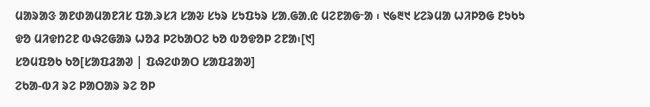ᱢᱟᱨᱟᱝ ᱟᱱᱰᱟᱢᱟᱱᱤᱥ ᱯᱟᱹᱨᱥᱤ ᱥᱟᱶ ᱥᱩᱨ ᱥᱩᱯᱩᱨ ᱥᱟᱹᱜᱟᱹᱭ ᱢᱮᱱᱟᱜᱼᱟ ᱾ ᱑᱙᱓᱑ ᱥᱮᱨᱢᱟ ᱦᱤᱞᱚᱜ ᱱᱩᱠᱩ ᱫᱚ ᱢᱤᱫᱴᱮᱱ ᱵᱷᱮᱜᱟᱨ ᱦᱚᱲ ᱞᱮᱠᱟᱛᱮ ᱠᱚ ᱵᱚᱫᱚᱞ ᱮᱱᱟ᱾[᱑]
ᱥᱚᱢᱯᱚᱠ ᱠᱚ[ᱥᱟᱯᱲᱟᱣ | ᱯᱷᱮᱰᱟᱛ ᱥᱟᱯᱲᱟᱣ]
ᱮᱠᱟ-ᱵᱤ ᱨᱮ ᱞᱟᱛᱟᱨ ᱨᱮ ᱚᱞ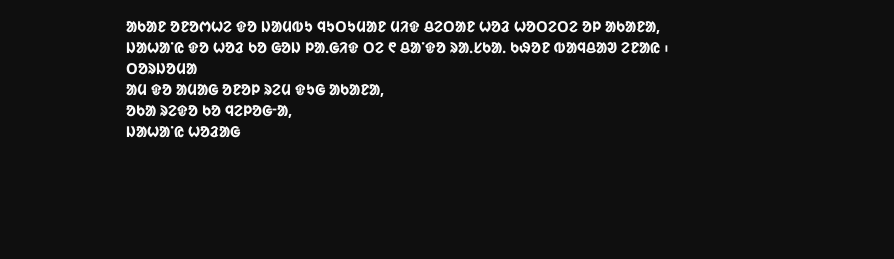ᱟᱠᱟᱱ ᱚᱱᱚᱬᱦᱮ ᱫᱚ ᱡᱟᱢᱵᱩ ᱧᱩᱛᱩᱢᱟᱱ ᱢᱤᱫ ᱪᱮᱛᱟᱱ ᱦᱚᱲ ᱦᱚᱛᱮᱛᱮ ᱚᱞ ᱟᱠᱟᱱᱟ, ᱡᱟᱦᱟᱸᱭ ᱫᱚ ᱦᱚᱲ ᱠᱚ ᱜᱚᱡ ᱞᱟᱹᱜᱤᱫ ᱛᱮ ᱖ ᱪᱟᱸᱫᱚ ᱨᱟᱹᱥᱠᱟᱹ ᱠᱷᱚᱱ ᱵᱟᱧᱪᱟᱣ ᱮᱱᱟᱭ ᱾
ᱛᱚᱨᱡᱚᱢᱟ
ᱟᱢ ᱫᱚ ᱟᱢᱟᱜ ᱚᱱᱚᱞ ᱨᱮᱢ ᱫᱩᱜ ᱟᱠᱟᱱᱟ,
ᱚᱠᱟ ᱨᱮᱫᱚ ᱠᱚ ᱧᱮᱞᱚᱜᱼᱟ,
ᱡᱟᱦᱟᱸᱭ ᱦᱚᱲᱟᱜ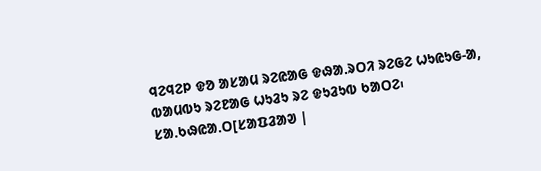ᱧᱮᱧᱮᱞ ᱫᱚ ᱟᱥᱟᱢ ᱨᱮᱭᱟᱜ ᱫᱷᱟᱹᱨᱛᱤ ᱨᱮᱜᱮ ᱦᱩᱭᱩᱜ-ᱟ,
ᱵᱟᱢᱵᱩ ᱨᱮᱱᱟᱜ ᱦᱩᱲᱩ ᱨᱮ ᱫᱩᱲᱩᱵ ᱠᱟᱛᱮ᱾
ᱥᱟᱹᱠᱷᱭᱟᱹᱛ[ᱥᱟᱯᱲᱟᱣ |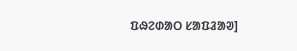ᱯᱷᱮᱰᱟᱛ ᱥᱟᱯᱲᱟᱣ]